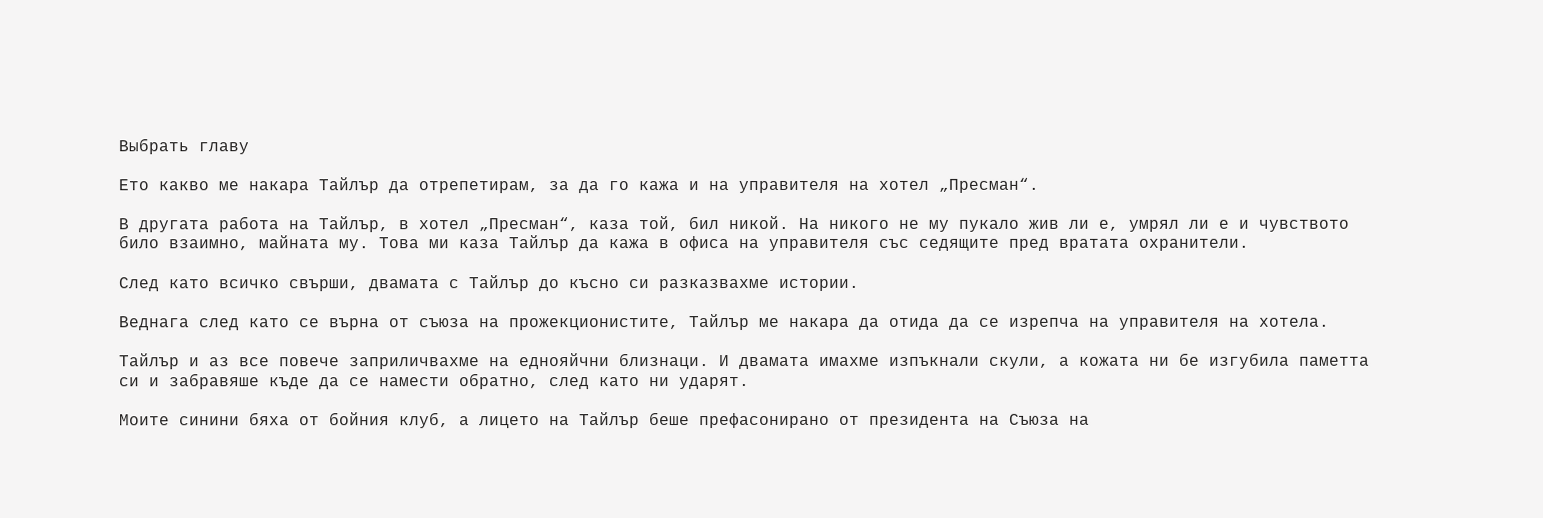Выбрать главу

Ето какво ме накара Тайлър да отрепетирам, за да го кажа и на управителя на хотел „Пресман“.

В другата работа на Тайлър, в хотел „Пресман“, каза той, бил никой. На никого не му пукало жив ли е, умрял ли е и чувството било взаимно, майната му. Това ми каза Тайлър да кажа в офиса на управителя със седящите пред вратата охранители.

След като всичко свърши, двамата с Тайлър до късно си разказвахме истории.

Веднага след като се върна от съюза на прожекционистите, Тайлър ме накара да отида да се изрепча на управителя на хотела.

Тайлър и аз все повече заприличвахме на еднояйчни близнаци. И двамата имахме изпъкнали скули, а кожата ни бе изгубила паметта си и забравяше къде да се намести обратно, след като ни ударят.

Моите синини бяха от бойния клуб, а лицето на Тайлър беше префасонирано от президента на Съюза на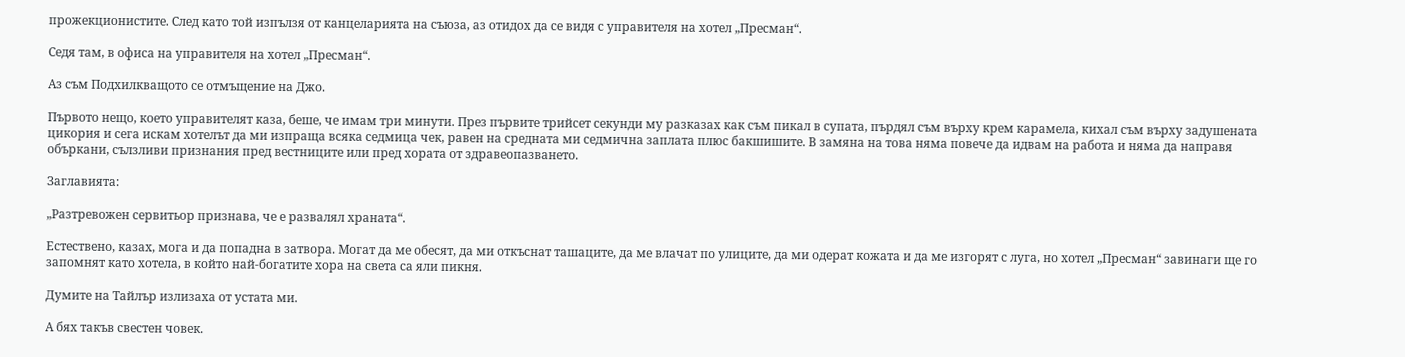прожекционистите. След като той изпълзя от канцеларията на съюза, аз отидох да се видя с управителя на хотел „Пресман“.

Седя там, в офиса на управителя на хотел „Пресман“.

Аз съм Подхилкващото се отмъщение на Джо.

Първото нещо, което управителят каза, беше, че имам три минути. През първите трийсет секунди му разказах как съм пикал в супата, пърдял съм върху крем карамела, кихал съм върху задушената цикория и сега искам хотелът да ми изпраща всяка седмица чек, равен на средната ми седмична заплата плюс бакшишите. В замяна на това няма повече да идвам на работа и няма да направя объркани, сълзливи признания пред вестниците или пред хората от здравеопазването.

Заглавията:

„Разтревожен сервитьор признава, че е развалял храната“.

Естествено, казах, мога и да попадна в затвора. Могат да ме обесят, да ми откъснат ташаците, да ме влачат по улиците, да ми одерат кожата и да ме изгорят с луга, но хотел „Пресман“ завинаги ще го запомнят като хотела, в който най-богатите хора на света са яли пикня.

Думите на Тайлър излизаха от устата ми.

А бях такъв свестен човек.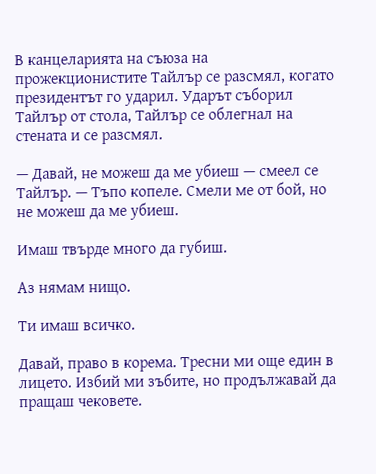В канцеларията на съюза на прожекционистите Тайлър се разсмял, когато президентът го ударил. Ударът съборил Тайлър от стола, Тайлър се облегнал на стената и се разсмял.

— Давай, не можеш да ме убиеш — смеел се Тайлър. — Тъпо копеле. Смели ме от бой, но не можеш да ме убиеш.

Имаш твърде много да губиш.

Аз нямам нищо.

Ти имаш всичко.

Давай, право в корема. Тресни ми още един в лицето. Избий ми зъбите, но продължавай да пращаш чековете.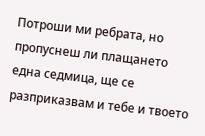Потроши ми ребрата, но пропуснеш ли плащането една седмица, ще се разприказвам и тебе и твоето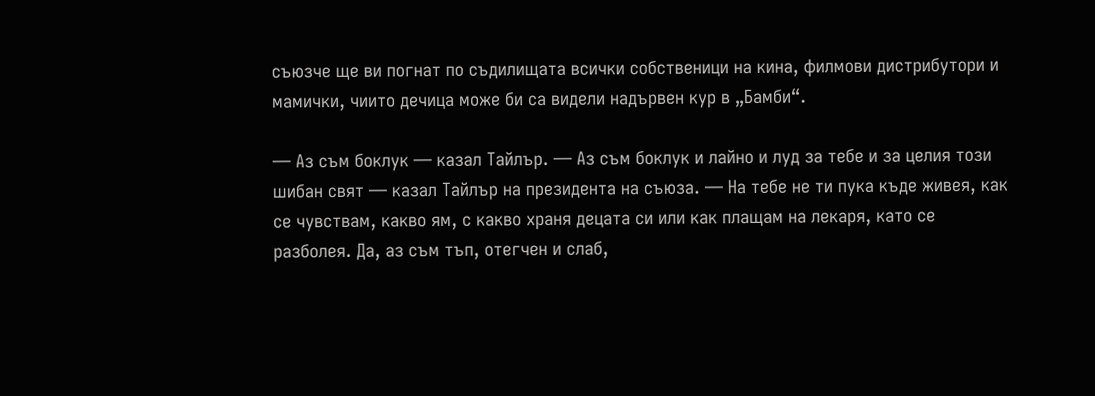съюзче ще ви погнат по съдилищата всички собственици на кина, филмови дистрибутори и мамички, чиито дечица може би са видели надървен кур в „Бамби“.

— Аз съм боклук — казал Тайлър. — Аз съм боклук и лайно и луд за тебе и за целия този шибан свят — казал Тайлър на президента на съюза. — На тебе не ти пука къде живея, как се чувствам, какво ям, с какво храня децата си или как плащам на лекаря, като се разболея. Да, аз съм тъп, отегчен и слаб,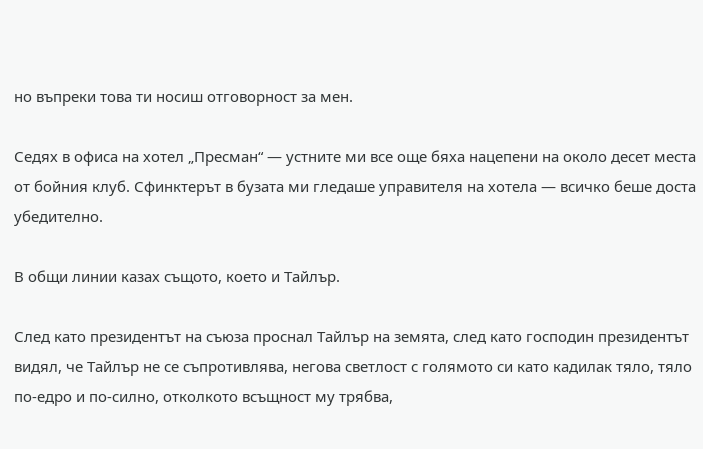но въпреки това ти носиш отговорност за мен.

Седях в офиса на хотел „Пресман“ — устните ми все още бяха нацепени на около десет места от бойния клуб. Сфинктерът в бузата ми гледаше управителя на хотела — всичко беше доста убедително.

В общи линии казах същото, което и Тайлър.

След като президентът на съюза проснал Тайлър на земята, след като господин президентът видял, че Тайлър не се съпротивлява, негова светлост с голямото си като кадилак тяло, тяло по-едро и по-силно, отколкото всъщност му трябва,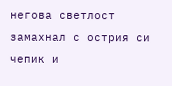негова светлост замахнал с острия си чепик и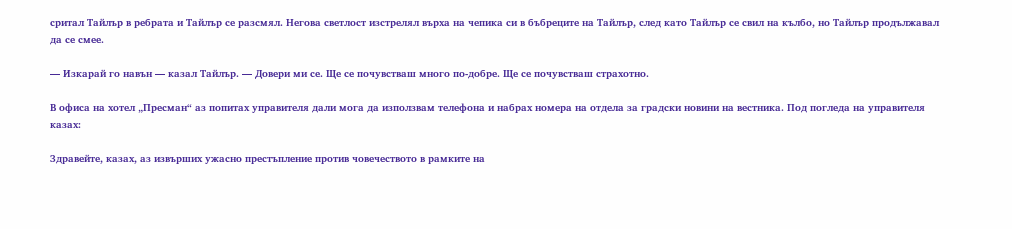сритал Тайлър в ребрата и Тайлър се разсмял. Негова светлост изстрелял върха на чепика си в бъбреците на Тайлър, след като Тайлър се свил на кълбо, но Тайлър продължавал да се смее.

— Изкарай го навън — казал Тайлър. — Довери ми се. Ще се почувстваш много по-добре. Ще се почувстваш страхотно.

В офиса на хотел „Пресман“ аз попитах управителя дали мога да използвам телефона и набрах номера на отдела за градски новини на вестника. Под погледа на управителя казах:

Здравейте, казах, аз извърших ужасно престъпление против човечеството в рамките на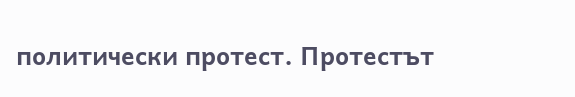политически протест. Протестът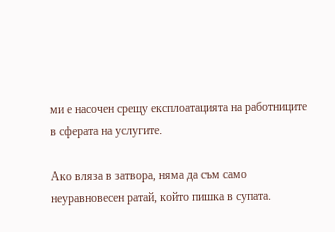ми е насочен срещу експлоатацията на работниците в сферата на услугите.

Ако вляза в затвора, няма да съм само неуравновесен ратай, който пишка в супата.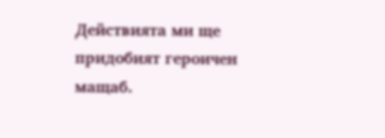Действията ми ще придобият героичен мащаб.